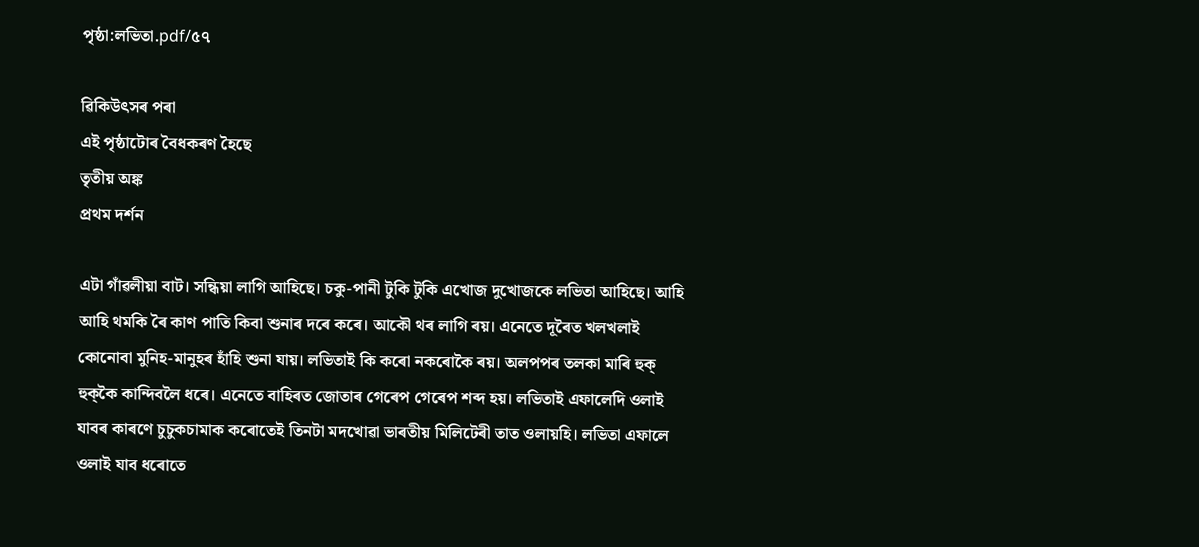পৃষ্ঠা:লভিতা.pdf/৫৭

ৱিকিউৎসৰ পৰা
এই পৃষ্ঠাটোৰ বৈধকৰণ হৈছে
তৃতীয় অঙ্ক
প্ৰথম দৰ্শন

এটা গাঁৱলীয়া বাট। সন্ধিয়া লাগি আহিছে। চকু-পানী টুকি টুকি এখোজ দুখোজকে লভিতা আহিছে। আহি আহি থমকি ৰৈ কাণ পাতি কিবা শুনাৰ দৰে কৰে। আকৌ থৰ লাগি ৰয়। এনেতে দূৰৈত খলখলাই কোনোবা মুনিহ-মানুহৰ হাঁহি শুনা যায়। লভিতাই কি কৰো নকৰোকৈ ৰয়। অলপপৰ তলকা মাৰি হুক্ হুক্‌কৈ কান্দিবলৈ ধৰে। এনেতে বাহিৰত জোতাৰ গেৰেপ গেৰেপ শব্দ হয়। লভিতাই এফালেদি ওলাই যাবৰ কাৰণে চুচুকচামাক কৰোতেই তিনটা মদখোৱা ভাৰতীয় মিলিটেৰী তাত ওলায়হি। লভিতা এফালে ওলাই যাব ধৰোতে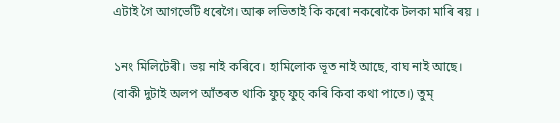এটাই গৈ আগভেটি ধৰেগৈ। আৰু লভিতাই কি কৰো নকৰোকৈ টলকা মাৰি ৰয় ।

১নং মিলিটেৰী। ভয় নাই কৰিবে। হামিলোক ভূত নাই আছে, বাঘ নাই আছে। (বাকী দুটাই অলপ আঁতৰত থাকি ফুচ্ ফুচ্ কৰি কিবা কথা পাতে।) তুম্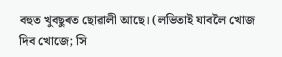বহুত খুবছুৰত ছোৱালী আছে। (লভিতাই যাবলৈ খোজ দিব খোজে; সি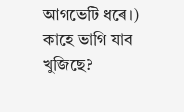আগভেটি ধৰে।) কাহে ভাগি যাব খুজিছে?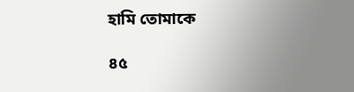হামি তোমাকে

৪৫